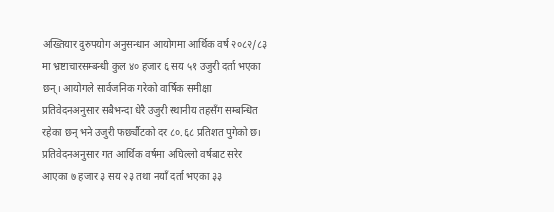अख्तियार दुरुपयोग अनुसन्धान आयोगमा आर्थिक वर्ष २०८२/८३ मा भ्रष्टाचारसम्बन्धी कुल ४० हजार ६ सय ५१ उजुरी दर्ता भएका छन्। आयोगले सार्वजनिक गरेको वार्षिक समीक्षा प्रतिवेदनअनुसार सबैभन्दा धेरै उजुरी स्थानीय तहसँग सम्बन्धित रहेका छन् भने उजुरी फर्छ्यौटको दर ८०.६८ प्रतिशत पुगेको छ।
प्रतिवेदनअनुसार गत आर्थिक वर्षमा अघिल्लो वर्षबाट सरेर आएका ७ हजार ३ सय २३ तथा नयाँ दर्ता भएका ३३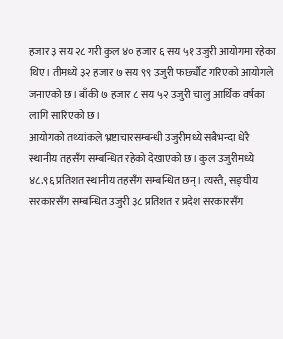हजार ३ सय २८ गरी कुल ४० हजार ६ सय ५१ उजुरी आयोगमा रहेका थिए। तीमध्ये ३२ हजार ७ सय ९९ उजुरी फर्छ्यौट गरिएको आयोगले जनाएको छ। बाँकी ७ हजार ८ सय ५२ उजुरी चालु आर्थिक वर्षका लागि सारिएको छ।
आयोगको तथ्यांकले भ्रष्टाचारसम्बन्धी उजुरीमध्ये सबैभन्दा धेरै स्थानीय तहसँग सम्बन्धित रहेको देखाएको छ। कुल उजुरीमध्ये ४८.९६ प्रतिशत स्थानीय तहसँग सम्बन्धित छन्। त्यस्तै, सङ्घीय सरकारसँग सम्बन्धित उजुरी ३८ प्रतिशत र प्रदेश सरकारसँग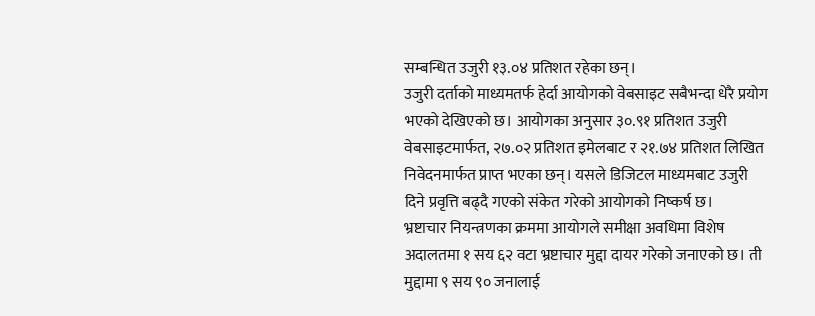सम्बन्धित उजुरी १३.०४ प्रतिशत रहेका छन्।
उजुरी दर्ताको माध्यमतर्फ हेर्दा आयोगको वेबसाइट सबैभन्दा धेरै प्रयोग भएको देखिएको छ। आयोगका अनुसार ३०.९१ प्रतिशत उजुरी वेबसाइटमार्फत, २७.०२ प्रतिशत इमेलबाट र २१.७४ प्रतिशत लिखित निवेदनमार्फत प्राप्त भएका छन्। यसले डिजिटल माध्यमबाट उजुरी दिने प्रवृत्ति बढ्दै गएको संकेत गरेको आयोगको निष्कर्ष छ।
भ्रष्टाचार नियन्त्रणका क्रममा आयोगले समीक्षा अवधिमा विशेष अदालतमा १ सय ६२ वटा भ्रष्टाचार मुद्दा दायर गरेको जनाएको छ। ती मुद्दामा ९ सय ९० जनालाई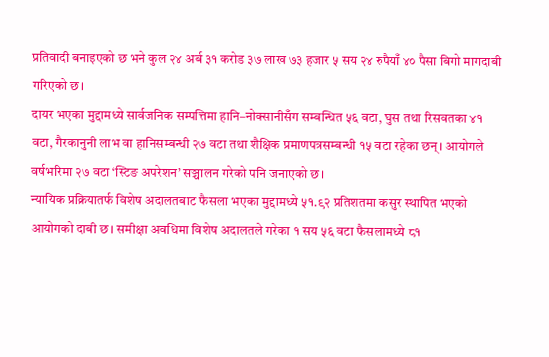प्रतिवादी बनाइएको छ भने कुल २४ अर्ब ३१ करोड ३७ लाख ७३ हजार ५ सय २४ रुपैयाँ ४० पैसा बिगो मागदाबी गरिएको छ।
दायर भएका मुद्दामध्ये सार्वजनिक सम्पत्तिमा हानि–नोक्सानीसँग सम्बन्धित ५६ वटा, घुस तथा रिसवतका ४१ वटा, गैरकानुनी लाभ वा हानिसम्बन्धी २७ वटा तथा शैक्षिक प्रमाणपत्रसम्बन्धी १५ वटा रहेका छन्। आयोगले वर्षभरिमा २७ वटा ‘स्टिङ अपरेशन’ सञ्चालन गरेको पनि जनाएको छ।
न्यायिक प्रक्रियातर्फ विशेष अदालतबाट फैसला भएका मुद्दामध्ये ५१.९२ प्रतिशतमा कसुर स्थापित भएको आयोगको दाबी छ। समीक्षा अवधिमा विशेष अदालतले गरेका १ सय ५६ वटा फैसलामध्ये ८१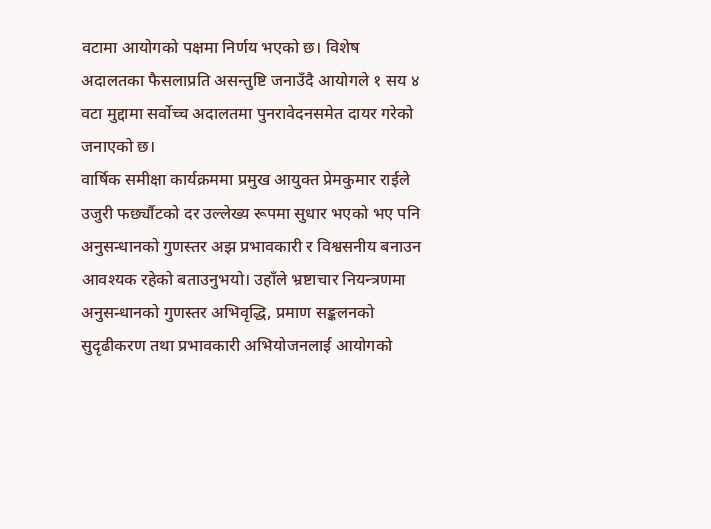वटामा आयोगको पक्षमा निर्णय भएको छ। विशेष अदालतका फैसलाप्रति असन्तुष्टि जनाउँदै आयोगले १ सय ४ वटा मुद्दामा सर्वोच्च अदालतमा पुनरावेदनसमेत दायर गरेको जनाएको छ।
वार्षिक समीक्षा कार्यक्रममा प्रमुख आयुक्त प्रेमकुमार राईले उजुरी फर्छ्यौटको दर उल्लेख्य रूपमा सुधार भएको भए पनि अनुसन्धानको गुणस्तर अझ प्रभावकारी र विश्वसनीय बनाउन आवश्यक रहेको बताउनुभयो। उहाँले भ्रष्टाचार नियन्त्रणमा अनुसन्धानको गुणस्तर अभिवृद्धि, प्रमाण सङ्कलनको सुदृढीकरण तथा प्रभावकारी अभियोजनलाई आयोगको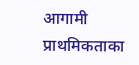आगामी प्राथमिकताका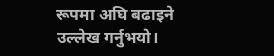रूपमा अघि बढाइने उल्लेख गर्नुभयो।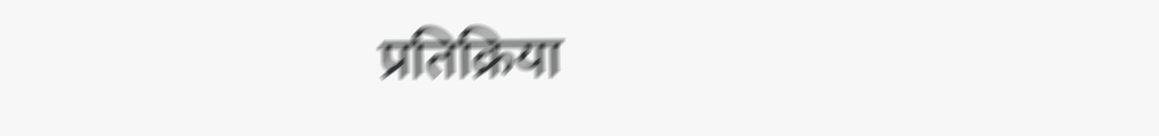प्रतिक्रिया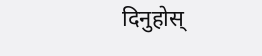दिनुहोस्